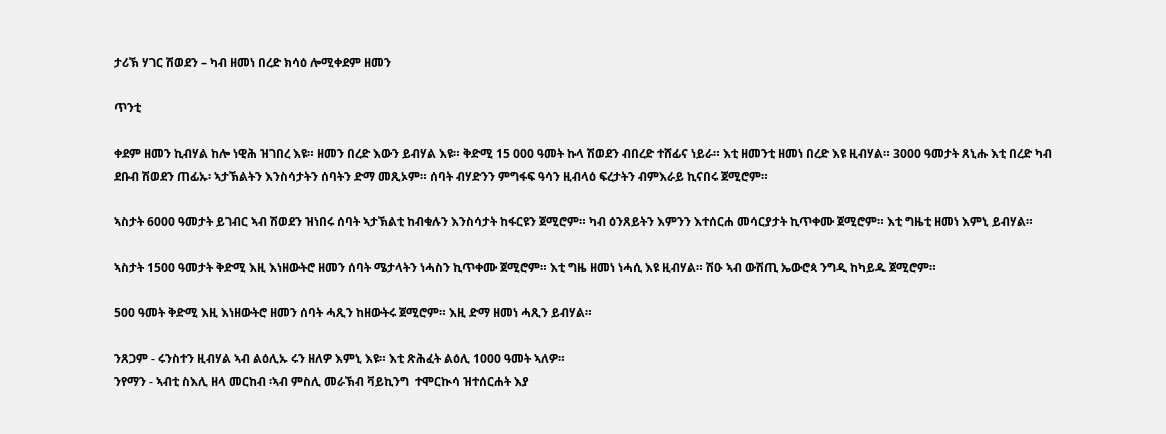ታሪኽ ሃገር ሽወደን – ካብ ዘመነ በረድ ክሳዕ ሎሚቀደም ዘመን

ጥንቲ

ቀደም ዘመን ኪብሃል ከሎ ነዊሕ ዝገበረ እዩ። ዘመን በረድ እውን ይብሃል እዩ። ቅድሚ 15 000 ዓመት ኩላ ሽወደን ብበረድ ተሸፊና ነይራ። እቲ ዘመንቲ ዘመነ በረድ እዩ ዚብሃል። 3000 ዓመታት ጸኒሑ እቲ በረድ ካብ ደቡብ ሽወደን ጠፊኡ፡ ኣታኽልትን እንስሳታትን ሰባትን ድማ መጺኦም። ሰባት ብሃድንን ምግፋፍ ዓሳን ዚብላዕ ፍረታትን ብምእራይ ኪናበሩ ጀሚሮም።

ኣስታት 6000 ዓመታት ይገብር ኣብ ሽወደን ዝነበሩ ሰባት ኣታኽልቲ ከብቁሉን እንስሳታት ከፋርዩን ጀሚሮም። ካብ ዕንጸይትን እምንን እተሰርሐ መሳርያታት ኪጥቀሙ ጀሚሮም። እቲ ግዜቲ ዘመነ እምኒ ይብሃል።

ኣስታት 1500 ዓመታት ቅድሚ እዚ እነዘውትሮ ዘመን ሰባት ሜታላትን ነሓስን ኪጥቀሙ ጀሚሮም። እቲ ግዜ ዘመነ ነሓሲ እዩ ዚብሃል። ሽዑ ኣብ ውሽጢ ኤውሮጳ ንግዲ ከካይዱ ጀሚሮም።

500 ዓመት ቅድሚ እዚ እነዘውትሮ ዘመን ሰባት ሓጺን ከዘውትሩ ጀሚሮም። እዚ ድማ ዘመነ ሓጺን ይብሃል።

ንጸጋም - ሩንስተን ዚብሃል ኣብ ልዕሊኡ ሩን ዘለዎ እምኒ እዩ። እቲ ጽሕፈት ልዕሊ 1000 ዓመት ኣለዎ።
ንየማን - ኣብቲ ስእሊ ዘላ መርከብ ፡ኣብ ምስሊ መራኽብ ቫይኪንግ  ተሞርኲሳ ዝተሰርሐት እያ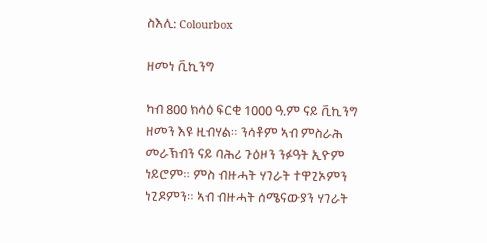ስእሊ: Colourbox

ዘመነ ቪኪንግ

ካብ 800 ክሳዕ ፍርቂ 1000 ዓ.ም ናይ ቪኪንግ ዘመን እዩ ዚብሃል። ንሳቶም ኣብ ምስራሕ መራኽብን ናይ ባሕሪ ጉዕዞን ንፉዓት ኢዮም ነይሮም። ምስ ብዙሓት ሃገራት ተዋጊኦምን ነጊዶምን። ኣብ ብዙሓት ሰሜናውያን ሃገራት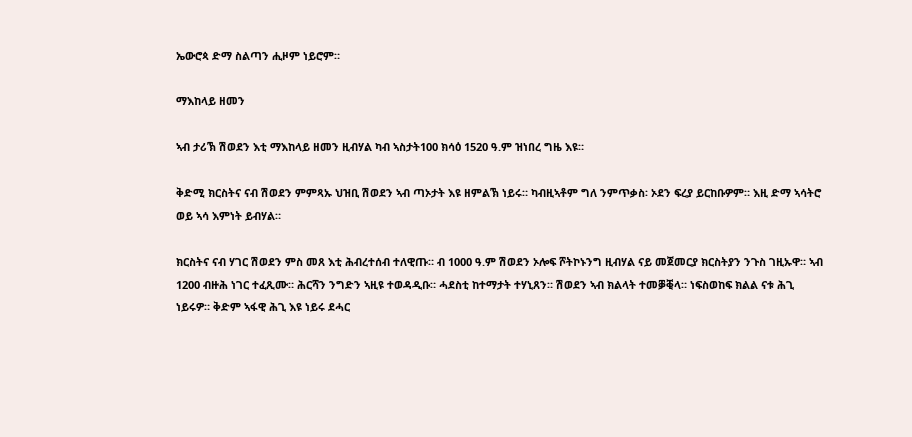ኤውሮጳ ድማ ስልጣን ሒዞም ነይሮም።

ማእከላይ ዘመን

ኣብ ታሪኽ ሽወደን እቲ ማእከላይ ዘመን ዚብሃል ካብ ኣስታት100 ክሳዕ 1520 ዓ.ም ዝነበረ ግዜ እዩ።

ቅድሚ ክርስትና ናብ ሽወደን ምምጻኡ ህዝቢ ሽወደን ኣብ ጣኦታት እዩ ዘምልኽ ነይሩ። ካብዚኣቶም ግለ ንምጥቃስ፡ ኦደን ፍረያ ይርከቡዎም። እዚ ድማ ኣሳትሮ ወይ ኣሳ እምነት ይብሃል።

ክርስትና ናብ ሃገር ሽወደን ምስ መጸ እቲ ሕብረተሰብ ተለዊጡ። ብ 1000 ዓ.ም ሽወደን ኦሎፍ ሾትኮኑንግ ዚብሃል ናይ መጀመርያ ክርስትያን ንጉስ ገዚኡዋ። ኣብ 1200 ብዙሕ ነገር ተፈጺሙ። ሕርሻን ንግድን ኣዚዩ ተወዳዲቡ። ሓደስቲ ከተማታት ተሃኒጸን። ሽወደን ኣብ ክልላት ተመቓቒላ። ነፍስወከፍ ክልል ናቱ ሕጊ ነይሩዎ። ቅድም ኣፋዊ ሕጊ እዩ ነይሩ ደሓር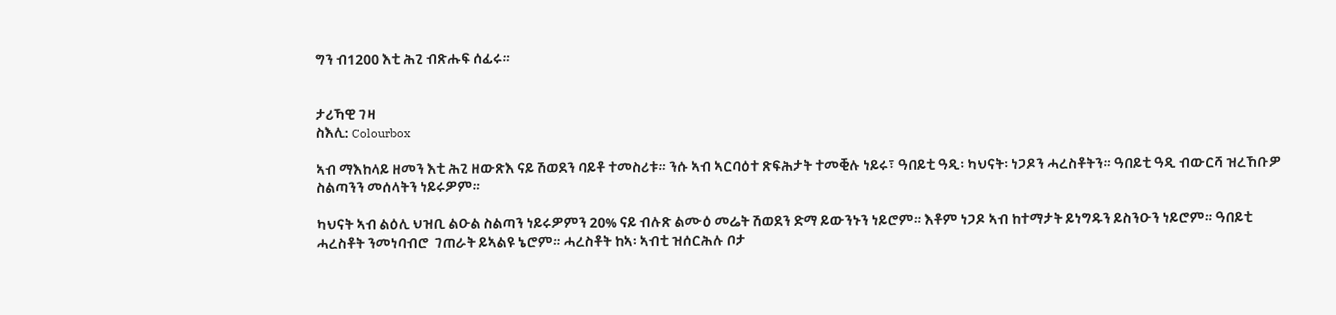ግን ብ1200 እቲ ሕጊ ብጽሑፍ ሰፊሩ።


ታሪኻዊ ገዛ
ስእሊ: Colourbox

ኣብ ማእከላይ ዘመን እቲ ሕጊ ዘውጽእ ናይ ሽወደን ባይቶ ተመስሪቱ። ንሱ ኣብ ኣርባዕተ ጽፍሕታት ተመቒሉ ነይሩ፣ ዓበይቲ ዓዲ፡ ካህናት፡ ነጋዶን ሓረስቶትን። ዓበይቲ ዓዲ ብውርሻ ዝረኸቡዎ ስልጣንን መሰላትን ነይሩዎም።

ካህናት ኣብ ልዕሊ ህዝቢ ልዑል ስልጣን ነይሩዎምን 20% ናይ ብሉጽ ልሙዕ መሬት ሽወደን ድማ ይውንኑን ነይሮም። እቶም ነጋዶ ኣብ ከተማታት ይነግዱን ይስንዑን ነይሮም። ዓበይቲ ሓረስቶት ንመነባብሮ  ገጠራት ይኣልዩ ኔሮም። ሓረስቶት ከኣ፡ ኣብቲ ዝሰርሕሉ ቦታ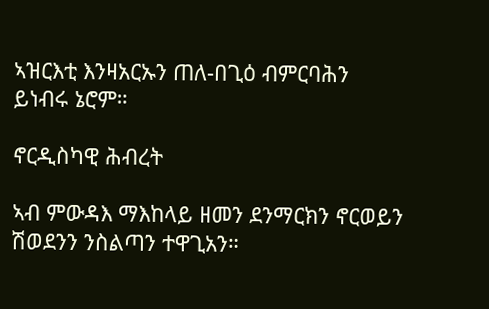ኣዝርእቲ እንዛአርኡን ጠለ-በጊዕ ብምርባሕን ይነብሩ ኔሮም።

ኖርዲስካዊ ሕብረት

ኣብ ምውዳእ ማእከላይ ዘመን ደንማርክን ኖርወይን ሽወደንን ንስልጣን ተዋጊአን።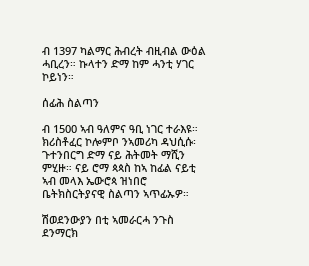ብ 1397 ካልማር ሕብረት ብዚብል ውዕል ሓቢረን። ኩላተን ድማ ከም ሓንቲ ሃገር ኮይነን።

ሰፊሕ ስልጣን

ብ 1500 ኣብ ዓለምና ዓቢ ነገር ተራእዩ። ክሪስቶፈር ኮሎምቦ ንኣመሪካ ዳህሲሱ፡ ጉተንበርግ ድማ ናይ ሕትመት ማሺን ምሂዙ። ናይ ሮማ ጳጳስ ከኣ ከፊል ናይቲ ኣብ መላእ ኤውሮጳ ዝነበሮ ቤትክስርትያናዊ ስልጣን ኣጥፊኡዎ።

ሽወደንውያን በቲ ኣመራርሓ ንጉስ ደንማርክ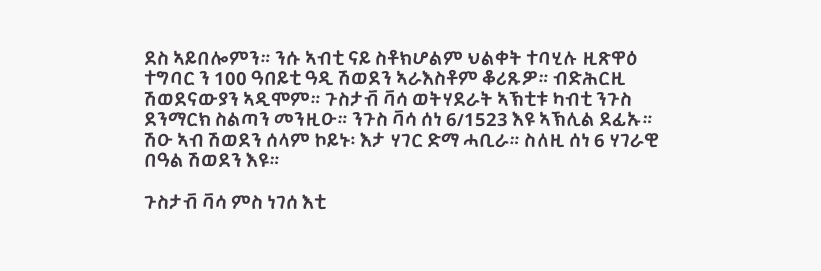ደስ ኣይበሎምን። ንሱ ኣብቲ ናይ ስቶክሆልም ህልቀት ተባሂሉ ዚጽዋዕ ተግባር ን 100 ዓበይቲ ዓዲ ሽወደን ኣራእስቶም ቆሪጹዎ። ብድሕርዚ ሽወደናውያን ኣዲሞም። ጉስታቭ ቫሳ ወትሃደራት ኣኽቲቱ ካብቲ ንጉስ ደንማርክ ስልጣን መንዚዑ። ንጉስ ቫሳ ሰነ 6/1523 እዩ ኣኽሊል ደፊኡ። ሽዑ ኣብ ሽወደን ሰላም ኮይኑ፡ እታ ሃገር ድማ ሓቢራ። ስለዚ ሰነ 6 ሃገራዊ በዓል ሽወደን እዩ።

ጉስታቭ ቫሳ ምስ ነገሰ እቲ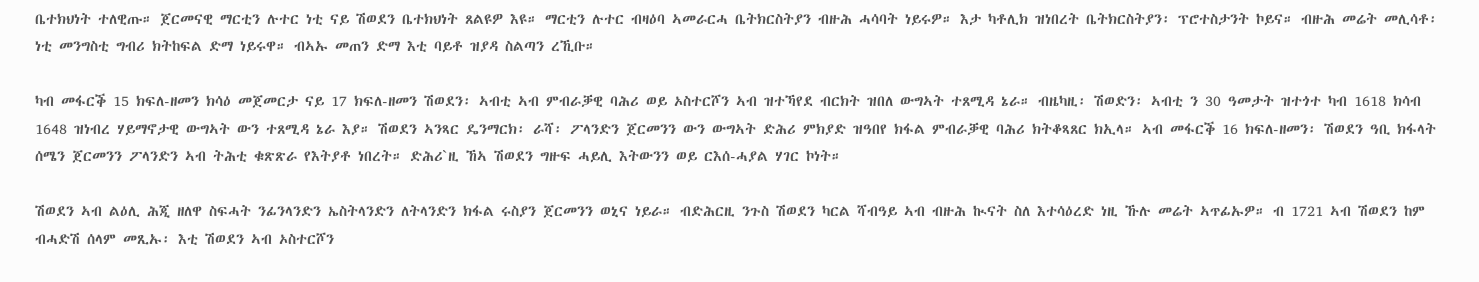ቤተክህነት ተለዊጡ። ጀርመናዊ ማርቲን ሉተር ነቲ ናይ ሽወደን ቤተክህነት ጸልዩዎ እዩ። ማርቲን ሉተር ብዛዕባ ኣመራርሓ ቤትክርስትያን ብዙሕ ሓሳባት ነይሩዎ። እታ ካቶሊክ ዝነበረት ቤትክርስትያን፡ ፕሮተስታንት ኮይና። ብዙሕ መሬት መሊሳቶ፡ ነቲ መንግስቲ ግብሪ ክትከፍል ድማ ነይሩዋ። ብኣኡ መጠን ድማ እቲ ባይቶ ዝያዳ ስልጣን ረኺቡ።

ካብ መፋርቕ 15 ክፍለ-ዘመን ክሳዕ መጀመርታ ናይ 17 ክፍለ-ዘመን ሽወደን፡ ኣብቲ ኣብ ምብራቓዊ ባሕሪ ወይ ኦስተርሾን ኣብ ዝተኻየደ ብርክት ዝበለ ውግኣት ተጸሚዳ ኔራ። ብዜካዚ፡ ሽወድን፡ ኣብቲ ን 30 ዓመታት ዝተጎተ ካብ 1618 ክሳብ 1648 ዝነብረ ሃይማኖታዊ ውግኣት ውን ተጸሚዳ ኔራ እያ። ሽወደን ኣንጻር ዴንማርክ፡ ራሻ፡ ፖላንድን ጀርመንን ውን ውግኣት ድሕሪ ምክያድ ዝዓበየ ክፋል ምብራቓዊ ባሕሪ ክትቆጻጸር ክኢላ። ኣብ መፋርቕ 16 ክፍለ-ዘመን፡ ሽወደን ዓቢ ክፋላት ሰሜን ጀርመንን ፖላንድን ኣብ ትሕቲ ቁጽጽራ የእትያቶ ነበረት። ድሕሪ`ዚ ኸኣ ሽወደን ግዙፍ ሓይሊ እትውንን ወይ ርእሰ-ሓያል ሃገር ኮነት።

ሽወደን ኣብ ልዕሊ ሕጂ ዘለዋ ስፍሓት ንፊንላንድን ኤስትላንድን ለትላንድን ክፋል ሩስያን ጀርመንን ወኒና ነይራ። ብድሕርዚ ንጉስ ሽወደን ካርል ሻብዓይ ኣብ ብዙሕ ኲናት ስለ እተሳዕረድ ነዚ ኹሉ መሬት ኣጥፊኡዎ። ብ 1721 ኣብ ሽወደን ከም ብሓድሽ ሰላም መጺኡ፡ እቲ ሽወደን ኣብ ኦስተርሾን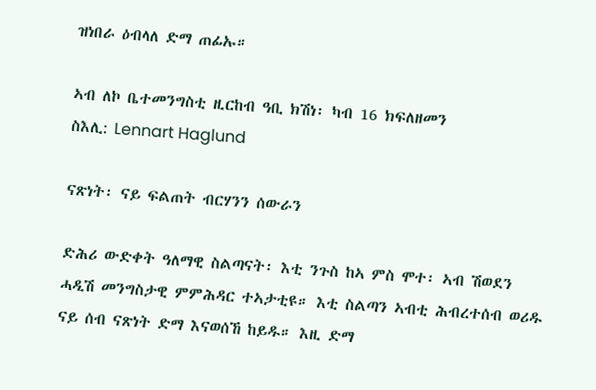ዝነበራ ዕብላለ ድማ ጠፊኡ።

ኣብ ለኮ ቤተመንግስቲ ዚርከብ ዓቢ ክሽነ፡ ካብ 16 ክፍለዘመን
ስእሊ: Lennart Haglund

ናጽነት፡ ናይ ፍልጠት ብርሃንን ሰውራን

ድሕሪ ውድቀት ዓለማዊ ስልጣናት፡ እቲ ንጉስ ከኣ ምስ ሞተ፡ ኣብ ሽወደን ሓዲሽ መንግስታዊ ምምሕዳር ተኣታቲዩ። እቲ ስልጣን ኣብቲ ሕብረተሰብ ወሪዱ ናይ ሰብ ናጽነት ድማ እናወሰኸ ከይዱ። እዚ ድማ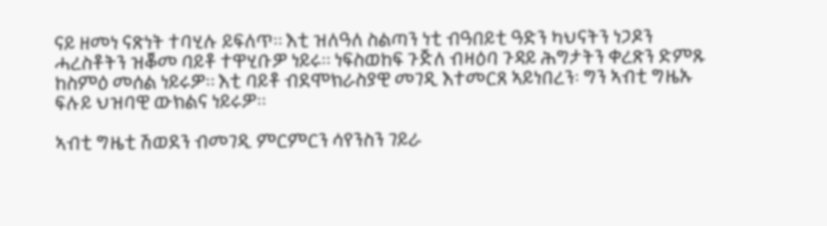ናይ ዘመነ ናጽነት ተባሂሉ ይፍለጥ። እቲ ዝለዓለ ስልጣን ነቲ ብዓበይቲ ዓድን ካህናትን ነጋዶን ሓረስቶትን ዝቖመ ባይቶ ተዋሂቡዎ ነይሩ። ነፍስወከፍ ጉጅለ ብዛዕባ ጉዳይ ሕግታትን ቀረጽን ድምጹ ከስምዕ መሰል ነይሩዎ። እቲ ባይቶ ብደሞክራስያዊ መገዲ እተመርጸ ኣይነበረን፡ ግን ኣብቲ ግዜኡ ፍሉይ ህዝባዊ ውክልና ነይሩዎ።

ኣብቲ ግዜቲ ሽወደን ብመገዲ ምርምርን ሳየንስን ገይራ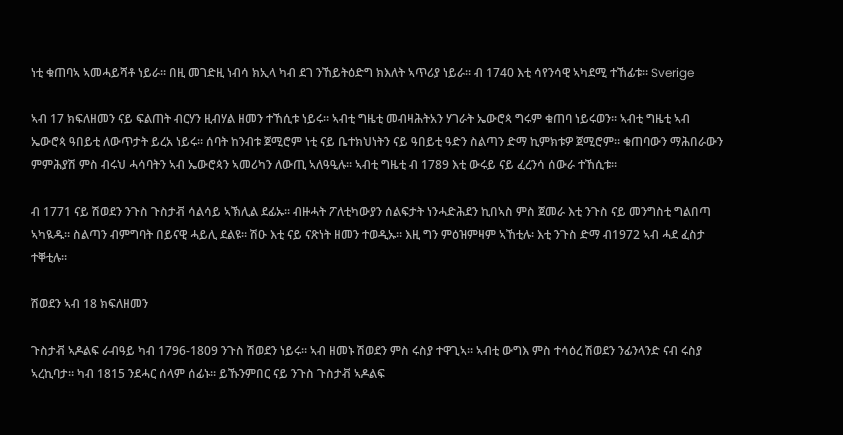ነቲ ቁጠባኣ ኣመሓይሻቶ ነይራ። በዚ መገድዚ ነብሳ ክኢላ ካብ ደገ ንኸይትዕድግ ክእለት ኣጥሪያ ነይራ። ብ 1740 እቲ ሳየንሳዊ ኣካደሚ ተኸፊቱ። Sverige

ኣብ 17 ክፍለዘመን ናይ ፍልጠት ብርሃን ዚብሃል ዘመን ተኸሲቱ ነይሩ። ኣብቲ ግዜቲ መብዛሕትአን ሃገራት ኤውሮጳ ግሩም ቁጠባ ነይሩወን። ኣብቲ ግዜቲ ኣብ ኤውሮጳ ዓበይቲ ለውጥታት ይረአ ነይሩ። ሰባት ከንብቱ ጀሚሮም ነቲ ናይ ቤተክህነትን ናይ ዓበይቲ ዓድን ስልጣን ድማ ኪምክቱዎ ጀሚሮም። ቁጠባውን ማሕበራውን ምምሕያሽ ምስ ብሩህ ሓሳባትን ኣብ ኤውሮጳን ኣመሪካን ለውጢ ኣለዓዒሉ። ኣብቲ ግዜቲ ብ 1789 እቲ ውሩይ ናይ ፈረንሳ ሰውራ ተኸሲቱ።

ብ 1771 ናይ ሽወደን ንጉስ ጉስታቭ ሳልሳይ ኣኽሊል ደፊኡ። ብዙሓት ፖለቲካውያን ሰልፍታት ነንሓድሕደን ኪበኣስ ምስ ጀመራ እቲ ንጉስ ናይ መንግስቲ ግልበጣ ኣካዪዱ። ስልጣን ብምግባት በይናዊ ሓይሊ ደልዩ። ሽዑ እቲ ናይ ናጽነት ዘመን ተወዲኡ። እዚ ግን ምዕዝምዛም ኣኸቲሉ፡ እቲ ንጉስ ድማ ብ1972 ኣብ ሓደ ፈስታ ተቐቲሉ።

ሽወደን ኣብ 18 ክፍለዘመን

ጉስታቭ ኣዶልፍ ራብዓይ ካብ 1796-1809 ንጉስ ሽወደን ነይሩ። ኣብ ዘመኑ ሽወደን ምስ ሩስያ ተዋጊኣ። ኣብቲ ውግእ ምስ ተሳዕረ ሽወደን ንፊንላንድ ናብ ሩስያ ኣረኪባታ። ካብ 1815 ንደሓር ሰላም ሰፊኑ። ይኹንምበር ናይ ንጉስ ጉስታቭ ኣዶልፍ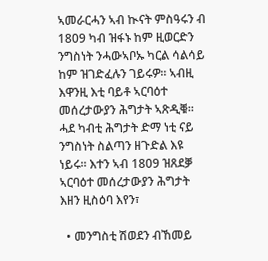ኣመራርሓን ኣብ ኲናት ምስዓሩን ብ 1809 ካብ ዝፋኑ ከም ዚወርድን ንግስነት ንሓውኣቦኡ ካርል ሳልሳይ ከም ዝገድፈሉን ገይሩዎ። ኣብዚ እዋንዚ እቲ ባይቶ ኣርባዕተ መሰረታውያን ሕግታት ኣጽዲቑ። ሓደ ካብቲ ሕግታት ድማ ነቲ ናይ ንግስነት ስልጣን ዘጉድል እዩ ነይሩ። እተን ኣብ 1809 ዝጸደቓ ኣርባዕተ መሰረታውያን ሕግታት እዘን ዚስዕባ እየን፣

  • መንግስቲ ሽወደን ብኸመይ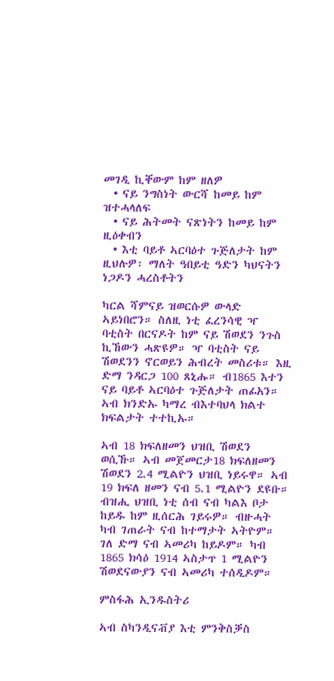መገዲ ኪቐውም ከም ዘለዎ
  • ናይ ንግስነት ውርሻ ከመይ ከም ዝተሓላለፍ
  • ናይ ሕትመት ናጽነትን ከመይ ከም ዚዕቀብን
  • እቲ ባይቶ ኣርባዕተ ጉጅለታት ከም ዚህሉዎ፡ ማለት ዓበይቲ ዓድን ካህናትን ነጋዶን ሓረስቶትን

ካርል ሻምናይ ዝወርሱዎ ውላድ ኣይነበሮን። ስለዚ ነቲ ፈረንሳዊ ዣ ባቲስት በርናዶት ከም ናይ ሽወደን ንጉስ ኪኸውን ሓጽዩዎ። ዣ ባቲስት ናይ ሽወደንን ኖርወይን ሕብረት መስሪቱ። እዚ ድማ ንዳርጋ 100 ጸኒሑ። ብ1865 እተን ናይ ባይቶ ኣርባዕተ ጉጅለታት ጠፊአን። ኣብ ክንድኡ ካማረ ብእተባህላ ክልተ ክፍልታት ተተኪኡ።

ኣብ 18 ክፍለዘመን ህዝቢ ሽወደን ወሲኹ። ኣብ መጀመርታ18 ክፍለዘመን ሽወደን 2.4 ሚልዮን ህዝቢ ነይሩዋ። ኣብ 19 ክፍለ ዘመን ናብ 5.1 ሚልዮን ደዩቡ። ብዝሒ ህዝቢ ነቲ ሰብ ናብ ካልእ ቦታ ከይዱ ከም ዚሰርሕ ገይሩዎ። ብዙሓት ካብ ገጠራት ናብ ከተማታት ኣትዮም። ገለ ድማ ናብ ኣመሪካ ከይዶም። ካብ 1865 ክሳዕ 1914 ኣስታጥ 1 ሚልዮን ሽወደናውያን ናብ ኣመሪካ ተሰዲዶም።

ምስፋሕ ኢንዱስትሪ

ኣብ ስካንዲናቭያ እቲ ምንቅስቓስ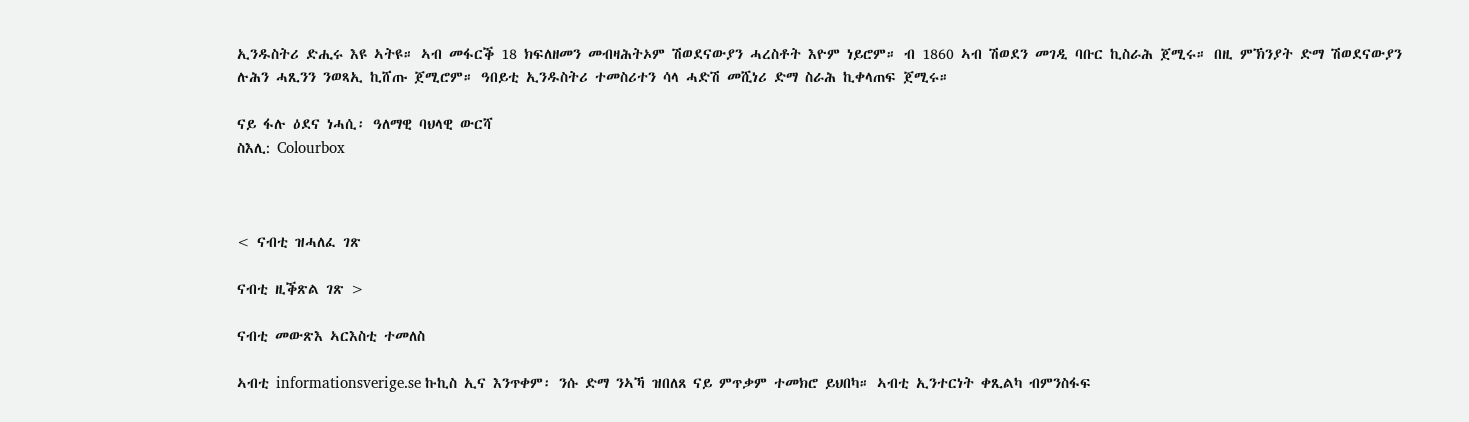ኢንዱስትሪ ድሒሩ እዩ ኣትዩ። ኣብ መፋርቕ 18 ክፍለዘመን መብዛሕትኦም ሽወደናውያን ሓረስቶት እዮም ነይሮም። ብ 1860 ኣብ ሽወደን መገዲ ባቡር ኪስራሕ ጀሚሩ። በዚ ምኽንያት ድማ ሽወደናውያን ሉሕን ሓጺንን ንወጻኢ ኪሸጡ ጀሚሮም። ዓበይቲ ኢንዱስትሪ ተመስሪተን ሳላ ሓድሽ መሺነሪ ድማ ስራሕ ኪቀላጠፍ ጀሚሩ።

ናይ ፋሉ ዕደና ነሓሲ፡ ዓለማዊ ባህላዊ ውርሻ
ስእሊ: Colourbox



< ናብቲ ዝሓለፈ ገጽ

ናብቲ ዚቕጽል ገጽ >

ናብቲ መውጽእ ኣርእስቲ ተመለስ

ኣብቲ informationsverige.se ኩኪስ ኢና እንጥቀም፡ ንሱ ድማ ንኣኻ ዝበለጸ ናይ ምጥቃም ተመክሮ ይህበካ። ኣብቲ ኢንተርነት ቀጺልካ ብምንስፋፍ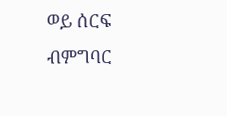ወይ ሰርፍ ብምግባር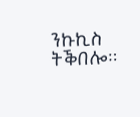ንኩኪስ ትቕበሎ።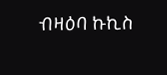ብዛዕባ ኩኪስ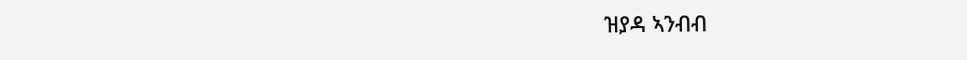ዝያዳ ኣንብብ